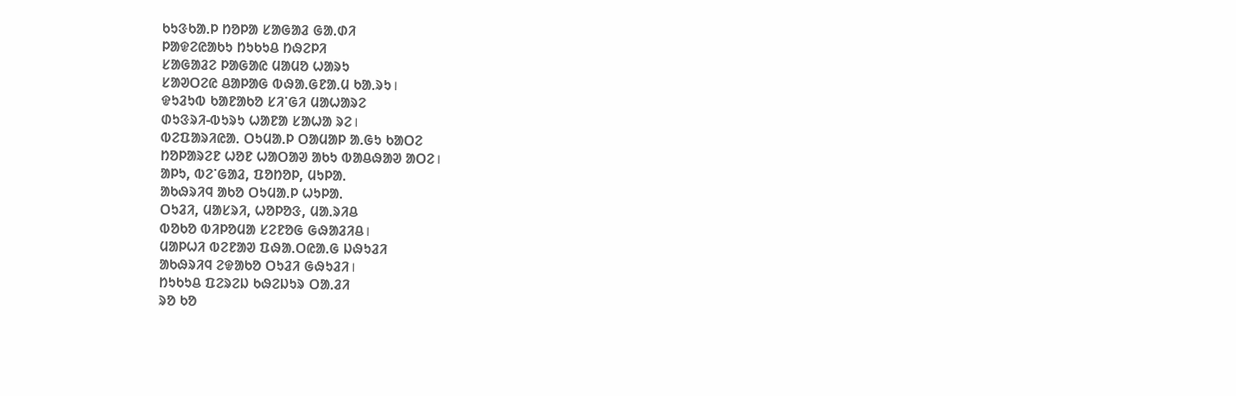ᱠᱩᱝᱠᱟ.ᱞ ᱴᱚᱞᱟ ᱥᱟᱜᱟᱲ ᱜᱟᱹᱰᱤ
ᱞᱟᱫᱮᱭᱟᱠᱩ ᱴᱩᱠᱩᱪ ᱴᱷᱮᱞᱤ
ᱥᱟᱜᱟᱲᱮ ᱞᱟᱜᱟᱭ ᱢᱟᱢᱚ ᱦᱟᱨᱩ
ᱥᱟᱣᱛᱮᱭ ᱪᱟᱞᱟᱜ ᱵᱷᱟᱹᱜᱱᱟᱹᱢ ᱠᱟᱹᱨᱩ।
ᱫᱩᱲᱩᱵ ᱠᱟᱱᱟᱠᱚ ᱥᱤᱸᱜᱤ ᱢᱟᱦᱟᱨᱮ
ᱰᱩᱝᱨᱤ-ᱵᱩᱨᱩ ᱦᱟᱱᱟ ᱥᱟᱦᱟ ᱨᱮ।
ᱵᱮᱯᱟᱨᱤᱭᱟᱹ ᱛᱩᱢᱟᱹᱞ ᱛᱟᱢᱟᱞ ᱟ.ᱜᱩ ᱠᱟᱛᱮ
ᱴᱚᱞᱟᱨᱮᱱ ᱦᱚᱱ ᱦᱟᱛᱟᱣ ᱟᱠᱩ ᱵᱟᱪᱷᱟᱣ ᱟᱛᱮ।
ᱟᱞᱩ, ᱵᱮᱸᱜᱟᱲ, ᱯᱚᱴᱚᱞ, ᱢᱩᱞᱟᱹ
ᱟᱠᱷᱨᱤᱧ ᱟᱠᱚ ᱛᱩᱢᱟᱹᱞ ᱦᱩᱞᱟᱹ
ᱛᱩᱲᱤ, ᱢᱟᱥᱨᱤ, ᱦᱚᱞᱚᱝ, ᱢᱟᱹᱨᱤᱪ
ᱵᱚᱠᱚ ᱵᱤᱞᱚᱢᱟ ᱥᱮᱱᱚᱜ ᱜᱷᱟᱲᱤᱪ।
ᱢᱟᱞᱦᱤ ᱵᱮᱱᱟᱣ ᱯᱷᱟᱹᱛᱭᱟᱹᱜ ᱡᱷᱩᱲᱤ
ᱟᱠᱷᱨᱤᱧ ᱮᱫᱟᱠᱚ ᱛᱩᱲᱤ ᱜᱷᱩᱲᱤ।
ᱴᱩᱠᱩᱪ ᱯᱮᱨᱮᱡ ᱠᱷᱮᱡᱩᱨ ᱛᱟᱹᱲᱤ
ᱨᱚ ᱠᱚ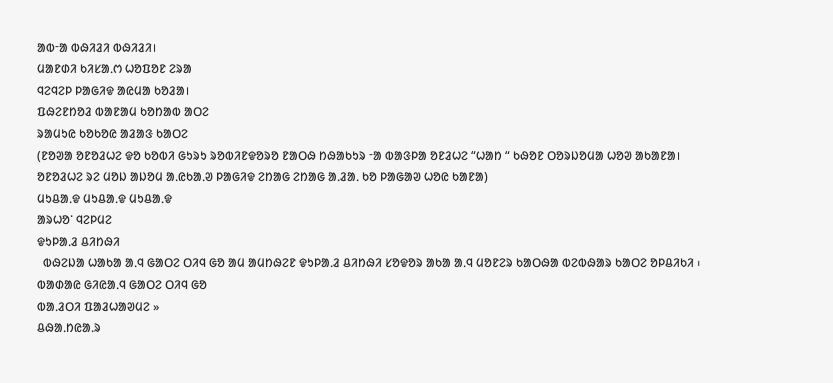ᱟᱵᱼᱟ ᱵᱷᱤᱲᱤ ᱵᱷᱤᱲᱤ।
ᱢᱟᱱᱰᱤ ᱠᱤᱥᱟᱹᱬ ᱦᱚᱯᱚᱱ ᱮᱨᱟ
ᱧᱮᱧᱮᱞ ᱞᱟᱜᱤᱫ ᱟᱭᱢᱟ ᱠᱚᱲᱟ।
ᱯᱷᱮᱱᱴᱚᱲ ᱵᱟᱱᱟᱢ ᱠᱚᱴᱟᱵ ᱟᱛᱮ
ᱨᱟᱢᱩᱭ ᱠᱚᱠᱚᱭ ᱟᱲᱟᱝ ᱠᱟᱛᱮ
(ᱱᱚᱣᱟ ᱚᱱᱚᱲᱦᱮ ᱫᱚ ᱠᱚᱵᱤ ᱜᱩᱨᱩ ᱨᱚᱵᱤᱱᱫᱚᱨᱚ ᱱᱟᱛᱷ ᱴᱷᱟᱠᱩᱨ ᱼᱟ ᱵᱟᱝᱞᱟ ᱚᱱᱲᱦᱮ “ᱦᱟᱴ “ ᱠᱷᱚᱱ ᱛᱚᱨᱡᱚᱢᱟ ᱦᱚᱣ ᱟᱠᱟᱱᱟ। ᱚᱱᱚᱲᱦᱮ ᱨᱮ ᱢᱚᱡ ᱟᱡᱚᱢ ᱟᱹᱭᱠᱟᱹᱣ ᱞᱟᱜᱤᱫ ᱮᱴᱟᱜ ᱮᱴᱟᱜ ᱟᱹᱲᱟᱹ ᱠᱚ ᱞᱟᱜᱟᱣ ᱦᱚᱭ ᱠᱟᱱᱟ)
ᱢᱩᱪᱟᱹᱫ ᱢᱩᱪᱟᱹᱫ ᱢᱩᱪᱟᱹᱫ
ᱟᱨᱦᱚᱸ ᱧᱮᱞᱢᱮ
ᱫᱩᱞᱟᱹᱲ ᱪᱤᱴᱷᱤ
  ᱵᱷᱮᱡᱟ ᱦᱟᱠᱟ ᱟᱹᱧ ᱜᱟᱛᱮ ᱛᱤᱧ ᱜᱚ ᱟᱢ ᱟᱢᱴᱷᱮᱱ ᱫᱩᱞᱟᱹᱲ ᱪᱤᱴᱷᱤ ᱥᱚᱫᱚᱨ ᱟᱠᱟ ᱟᱹᱧ ᱢᱚᱱᱮᱨ ᱠᱟᱛᱷᱟ ᱵᱮᱵᱷᱟᱨ ᱠᱟᱛᱮ ᱚᱞᱪᱤᱠᱤ ᱾ ᱵᱟᱰᱟᱭ ᱜᱤᱭᱟᱹᱧ ᱜᱟᱛᱮ ᱛᱤᱧ ᱜᱚ
ᱵᱟᱹᱲᱛᱤ ᱯᱟᱲᱦᱟᱣᱢᱮ »
ᱪᱷᱟᱹᱴᱭᱟᱹᱨ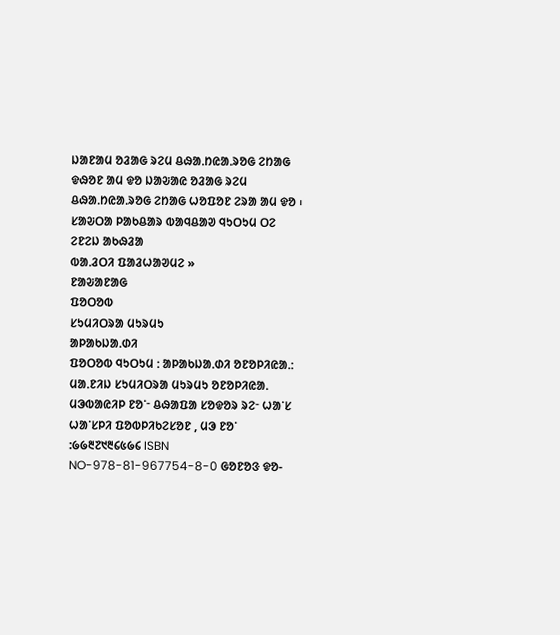ᱡᱟᱱᱟᱢ ᱚᱲᱟᱜ ᱨᱮᱢ ᱪᱷᱟᱹᱴᱭᱟᱹᱨᱚᱜ ᱮᱴᱟᱜ ᱫᱷᱚᱱ ᱟᱢ ᱫᱚ ᱡᱟᱶᱟᱭ ᱚᱲᱟᱜ ᱨᱮᱢ ᱪᱷᱟᱹᱴᱭᱟᱹᱨᱚᱜ ᱮᱴᱟᱜ ᱦᱚᱯᱚᱱ ᱮᱨᱟ ᱟᱢ ᱫᱚ ᱾ ᱥᱟᱶᱛᱟ ᱞᱟᱠᱪᱟᱨ ᱵᱟᱧᱪᱟᱣ ᱧᱩᱛᱩᱢ ᱛᱮ ᱮᱱᱮᱡ ᱟᱠᱷᱲᱟ
ᱵᱟᱹᱲᱛᱤ ᱯᱟᱲᱦᱟᱣᱢᱮ »
ᱱᱟᱶᱟᱱᱟᱜ
ᱯᱚᱛᱚᱵ
ᱥᱩᱢᱤᱛᱨᱟ ᱢᱩᱨᱢᱩ
ᱟᱞᱟᱠᱡᱟᱹᱰᱤ
ᱯᱚᱛᱚᱵ ᱧᱩᱛᱩᱢ ᱺ ᱟᱞᱟᱠᱡᱟᱹᱰᱤ ᱚᱱᱚᱞᱤᱭᱟᱹᱺ ᱢᱟᱹᱱᱤᱡ ᱥᱩᱢᱤᱛᱨᱟ ᱢᱩᱨᱢᱩ ᱚᱱᱚᱞᱤᱭᱟᱹ ᱢᱳᱵᱟᱭᱤᱞ ᱱᱚᱸᱼ ᱪᱷᱟᱯᱟ ᱥᱚᱫᱚᱨ ᱨᱮᱼ ᱦᱟᱸᱥ ᱦᱟᱸᱥᱞᱤ ᱯᱚᱵᱞᱤᱠᱮᱥᱚᱱ , ᱢᱳ ᱱᱚᱸ :᱙᱙᱓᱗᱑᱓᱔᱕᱙᱔ ISBN NO-978-81-967754-8-0 ᱜᱚᱱᱚᱝ ᱫᱚ-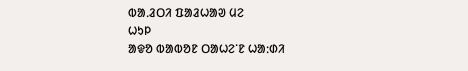ᱵᱟᱹᱲᱛᱤ ᱯᱟᱲᱦᱟᱣ ᱢᱮ
ᱦᱩᱞ
ᱟᱫᱚ ᱵᱟᱵᱚᱱ ᱛᱟᱦᱮᱸᱱ ᱦᱟᱺᱰᱤ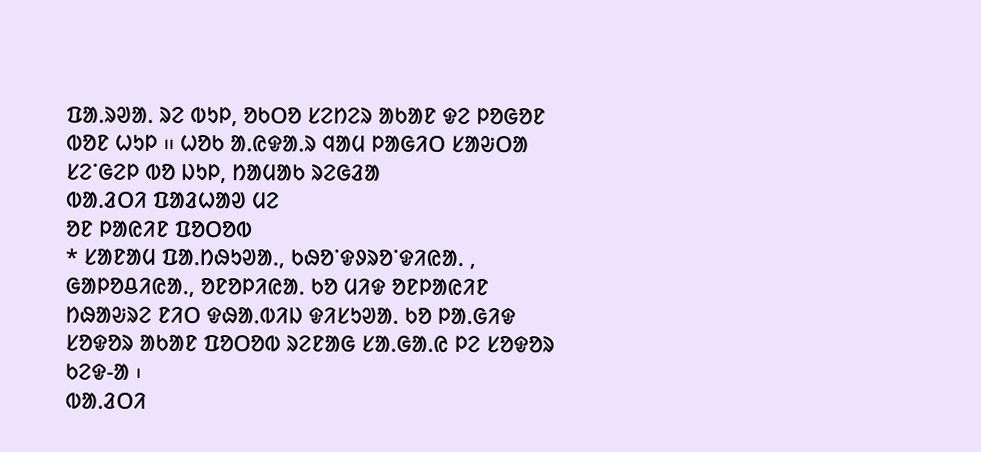ᱯᱟᱹᱨᱣᱟᱹ ᱨᱮ ᱵᱩᱞ, ᱚᱠᱛᱚ ᱥᱮᱴᱮᱨ ᱟᱠᱟᱱ ᱫᱮ ᱞᱚᱜᱚᱱ ᱵᱚᱱ ᱦᱩᱞ ᱿ ᱦᱚᱠ ᱟᱹᱭᱫᱟᱹᱨ ᱧᱟᱢ ᱞᱟᱜᱤᱛ ᱥᱟᱶᱛᱟ ᱥᱮᱸᱜᱮᱞ ᱵᱚ ᱡᱩᱞ, ᱴᱟᱢᱟᱠ ᱨᱮᱜᱲᱟ
ᱵᱟᱹᱲᱛᱤ ᱯᱟᱲᱦᱟᱣ ᱢᱮ
ᱚᱱ ᱞᱟᱭᱤᱱ ᱯᱚᱛᱚᱵ
* ᱥᱟᱱᱟᱢ ᱯᱟᱹᱴᱷᱩᱣᱟᱹ, ᱠᱷᱚᱸᱫᱽᱨᱚᱸᱫᱤᱭᱟᱹ , ᱜᱟᱞᱚᱪᱤᱭᱟᱹ, ᱚᱱᱚᱞᱤᱭᱟᱹ ᱠᱚ ᱢᱤᱫ ᱚᱱᱞᱟᱭᱤᱱ ᱴᱷᱟᱶᱨᱮ ᱱᱤᱛ ᱫᱷᱟᱹᱵᱤᱡ ᱫᱤᱥᱩᱣᱟᱹ ᱠᱚ ᱞᱟᱹᱜᱤᱫ ᱥᱚᱫᱚᱨ ᱟᱠᱟᱱ ᱯᱚᱛᱚᱵ ᱨᱮᱱᱟᱜ ᱥᱟᱹᱜᱟᱹᱭ ᱞᱮ ᱥᱚᱫᱚᱨ ᱠᱮᱫ-ᱟ ᱾
ᱵᱟᱹᱲᱛᱤ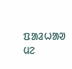ᱯᱟᱲᱦᱟᱣ ᱢᱮ